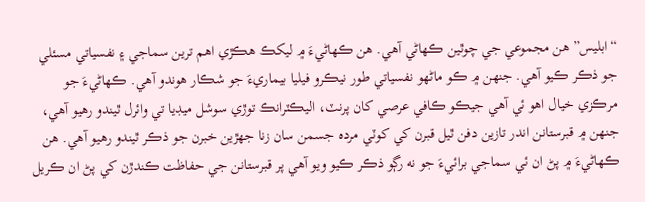“ابليس” هن مجموعي جي چوٿين ڪهاڻي آهي. هن ڪهاڻيءَ ۾ ليکڪ هڪڙي اهم ترين سماجي ۽ نفسياتي مسئلي جو ذڪر ڪيو آهي. جنهن ۾ ڪو ماڻهو نفسياتي طور نيڪرو فيليا بيماريءَ جو شڪار هوندو آهي. ڪهاڻيءَ جو مرڪزي خيال اهو ئي آهي جيڪو ڪافي عرصي کان پرنٽ، اليڪٽرانڪ توڙي سوشل ميڊيا تي وائرل ٿيندو رهيو آهي، جنهن ۾ قبرستانن اندر تازين دفن ٿيل قبرن کي کوٽي مرده جسمن سان زنا جهڙين خبرن جو ذڪر ٿيندو رهيو آهي. هن ڪهاڻيءَ ۾ پڻ ان ئي سماجي برائيءَ جو نه رڳو ذڪر ڪيو ويو آهي پر قبرستانن جي حفاظت ڪندڙن کي پڻ ان ڪريل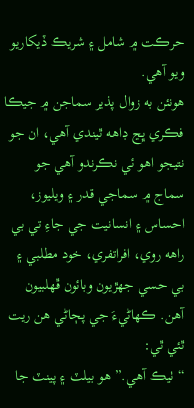حرڪت ۾ شامل ۽ شريڪ ڏيکاريو ويو آهي.
هونئن به زوال پذير سماجن ۾ جيڪا فڪري ڀڃ ڊاهه ٿيندي آهي، ان جو نتيجو اهو ئي نڪرندو آهي جو سماج ۾ سماجي قدر ۽ ويليوز، احساس ۽ انسانيت جي جاءِ تي بي راهه روي، افراتفري، خود مطلبي ۽ بي حسي جهڙيون وبائون ڦهلبيون آهن. ڪهاڻيءَ جي پڄاڻي هن ريت ٿئي ٿي:
“ٺيڪ آهي.” هو بيلٽ ۽ پينٽ جا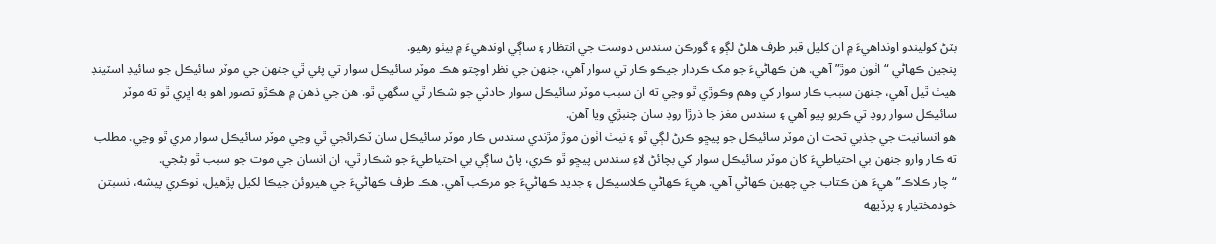بٽڻ کوليندو اونداهيءَ ۾ ان کليل قبر طرف هلڻ لڳو ۽ گورڪن سندس دوست جي انتظار ۽ ساڳي اوندھيءَ ۾ بيٺو رهيو.
پنجين ڪهاڻي “اٺون موڙ” آهي. هن ڪهاڻيءَ جو مک ڪردار جيڪو ڪار تي سوار آهي، جنهن جي نظر اوچتو هڪ موٽر سائيڪل سوار تي پئي ٿي جنهن جي موٽر سائيڪل جو سائيڊ اسٽينڊ هيٺ ٿيل آهي، جنهن سبب ڪار سوار کي وهم وڪوڙي ٿو وڃي ته ان سبب موٽر سائيڪل سوار حادثي جو شڪار ٿي سگهي ٿو. هن جي ذهن ۾ هڪڙو تصور اهو به اڀري ٿو ته موٽر سائيڪل سوار روڊ تي ڪريو پيو آهي ۽ سندس مغز جا ذرڙا روڊ سان چنبڙي ويا آهن.
هو انسانيت جي جذبي تحت ان موٽر سائيڪل جو پيڇو ڪرڻ لڳي ٿو ۽ نيٺ اٺون موڙ مڙندي سندس ڪار موٽر سائيڪل سان ٽڪرائجي ٿي وڃي موٽر سائيڪل سوار مري ٿو وڃي. مطلب ته ڪار وارو جنهن بي احتياطيءَ کان موٽر سائيڪل سوار کي بچائڻ لاءِ سندس پيڇو ٿو ڪري، پاڻ ساڳي بي احتياطيءَ جو شڪار ٿي، ان انسان جي موت جو سبب ٿو بڻجي.
“چار ڪلاڪ” هيءَ هن ڪتاب جي چهين ڪهاڻي آهي. هيءَ ڪهاڻي ڪلاسيڪل ۽ جديد ڪهاڻيءَ جو مرڪب آهي. هڪ طرف ڪهاڻيءَ جي هيروئن جيڪا لکيل پڙهيل، نوڪري پيشه، نسبتن خودمختيار ۽ پرڏيھه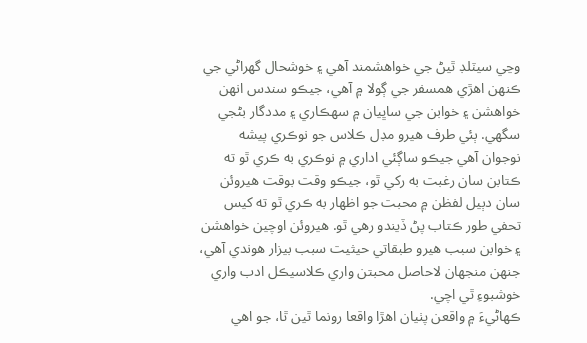وڃي سيٽلڊ ٿيڻ جي خواهشمند آهي ۽ خوشحال گهراڻي جي ڪنهن اهڙي همسفر جي ڳولا ۾ آهي، جيڪو سندس انهن خواهشن ۽ خوابن جي ساڀيان ۾ سهڪاري ۽ مددگار بڻجي سگهي. ٻئي طرف هيرو مڊل ڪلاس جو نوڪري پيشه نوجوان آهي جيڪو ساڳئي اداري ۾ نوڪري به ڪري ٿو ته ڪتابن سان رغبت به رکي ٿو، جيڪو وقت بوقت هيروئن سان دٻيل لفظن ۾ محبت جو اظهار به ڪري ٿو ته کيس تحفي طور ڪتاب پڻ ڏيندو رهي ٿو. هيروئن اوچين خواهشن ۽ خوابن سبب هيرو طبقاتي حيثيت سبب بيزار هوندي آهي، جنهن منجهان لاحاصل محبتن واري ڪلاسيڪل ادب واري خوشبوءِ ٿي اچي.
ڪهاڻيءَ ۾ واقعن پٺيان اهڙا واقعا رونما ٿين ٿا، جو اهي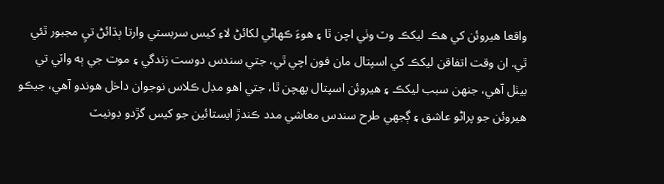واقعا هيروئن کي هڪ ليکڪ وٽ وٺي اچن ٿا ۽ هوءَ ڪهاڻي لکائڻ لاءِ کيس سربستي وارتا ٻڌائڻ تيِ مجبور ٿئي ٿي. ان وقت اتفاقن ليکڪ کي اسپتال مان فون اچي ٿي، جتي سندس دوست زندگي ۽ موت جي ٻه واٽي تي بيٺل آهي، جنهن سبب ليکڪ ۽ هيروئن اسپتال پهچن ٿا، جتي اهو مڊل ڪلاس نوجوان داخل هوندو آهي، جيڪو هيروئن جو پراڻو عاشق ۽ ڳجهي طرح سندس معاشي مدد ڪندڙ ايستائين جو کيس گڙدو ڊونيٽ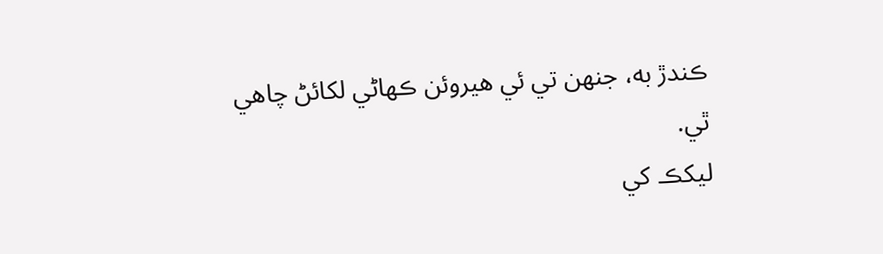ڪندڙ به، جنهن تي ئي هيروئن ڪهاڻي لکائڻ چاهي ٿي.
ليکڪ کي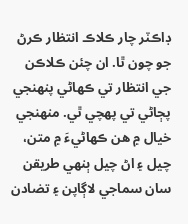ڊاڪٽر چار ڪلاڪ انتظار ڪرڻ جو چون ٿا. ان چئن ڪلاڪن جي انتظار تي ڪهاڻي پنهنجي پڄاڻي تي پهچي ٿي. منهنجي خيال ۾ هن ڪهاڻيءَ ۾ متن، چيل ۽ اڻ چيل ٻنهي طريقن سان سماجي لاڳاپن ۽ تضادن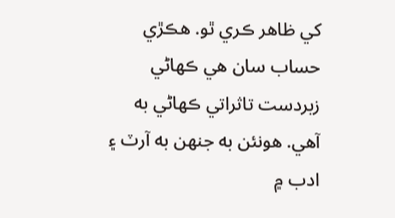کي ظاهر ڪري ٿو. هڪڙي حساب سان هي ڪهاڻي زبردست تاثراتي ڪهاڻي به آهي. هونئن به جنهن به آرٽ ۽ ادب ۾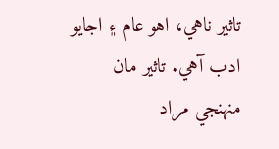تاثير ناهي، اهو عام ۽ اجايو ادب آهي. تاثير مان منهنجي مراد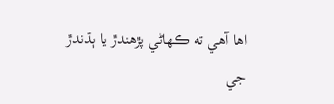اها آهي ته ڪهاڻي پڙهندڙ يا ٻڌندڙ جي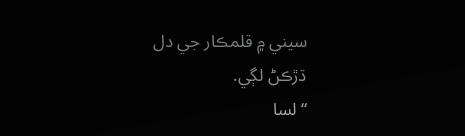سيني ۾ قلمڪار جي دل ڌڙڪڻ لڳي.
“لسا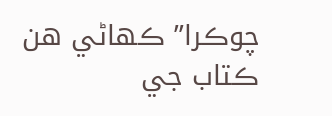چوڪرا” ڪهاڻي هن ڪتاب جي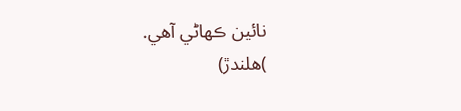نائين ڪهاڻي آھي.
)هلندڙ)